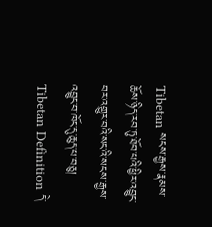Tibetan སངས་རྒྱས་རྣམས་ཆོས་ཉིད་རབ་ཏུ་ཐོབ་པའི་ཕྱིར་འབྱུང་བར་འགྱུར་བའི་སང་འི་སངས་རྒྱས་འབྱུང་བ་ཁོང་དུ་ཆུད་པ་བཅུ།
Tibetan Definition དེ་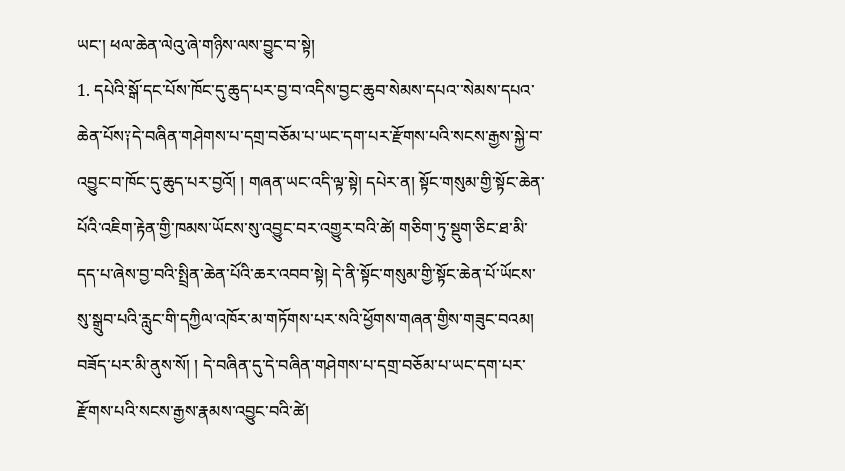ཡང་། ཕལ་ཆེན་ལེའུ་ཞེ་གཉིས་ལས་བྱུང་བ་སྟེ།
1. དཔེའི་སྒོ་དང་པོས་ཁོང་དུ་ཆུད་པར་བྱ་བ་འདིས་བྱང་ཆུབ་སེམས་དཔའ་་སེམས་དཔའ་ཆེན་པོས༑དེ་བཞིན་གཤེགས་པ་དགྲ་བཅོམ་པ་ཡང་དག་པར་རྫོགས་པའི་སངས་རྒྱས་སྐྱེ་བ་འབྱུང་བ་ཁོང་དུ་ཆུད་པར་བྱའོ། ། གཞན་ཡང་འདི་ལྟ་སྟེ། དཔེར་ན། སྟོང་གསུམ་གྱི་སྟོང་ཆེན་པོའི་འཇིག་རྟེན་གྱི་ཁམས་ཡོངས་སུ་འབྱུང་བར་འགྱུར་བའི་ཚེ། གཅིག་ཏུ་སྡུག་ཅིང་ཐ་མི་དད་པ་ཞེས་བྱ་བའི་སྤྲིན་ཆེན་པོའི་ཆར་འབབ་སྟེ། དེ་ནི་སྟོང་གསུམ་གྱི་སྟོང་ཆེན་པོ་ཡོངས་སུ་སྒྲུབ་པའི་རླུང་གི་དཀྱིལ་འཁོར་མ་གཏོགས་པར་སའི་ཕྱོགས་གཞན་གྱིས་གཟུང་བའམ། བཟོད་པར་མི་ནུས་སོ། ། དེ་བཞིན་དུ་དེ་བཞིན་གཤེགས་པ་དགྲ་བཅོམ་པ་ཡང་དག་པར་རྫོགས་པའི་སངས་རྒྱས་རྣམས་འབྱུང་བའི་ཚེ།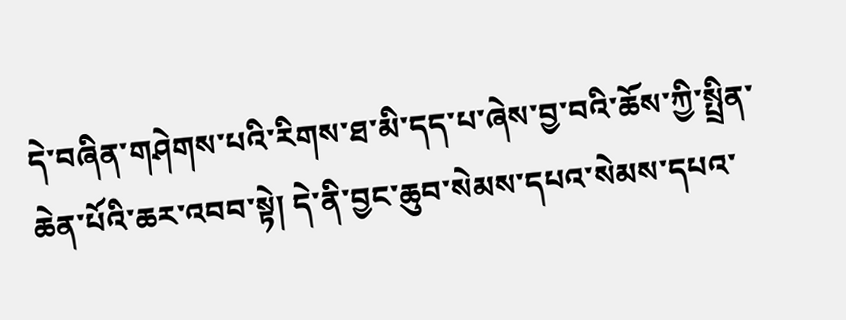དེ་བཞིན་གཤེགས་པའི་རིགས་ཐ་མི་དད་པ་ཞེས་བྱ་བའི་ཆོས་ཀྱི་སྤྲིན་ཆེན་པོའི་ཆར་འབབ་སྟེ། དེ་ནི་བྱང་ཆུབ་སེམས་དཔའ་སེམས་དཔའ་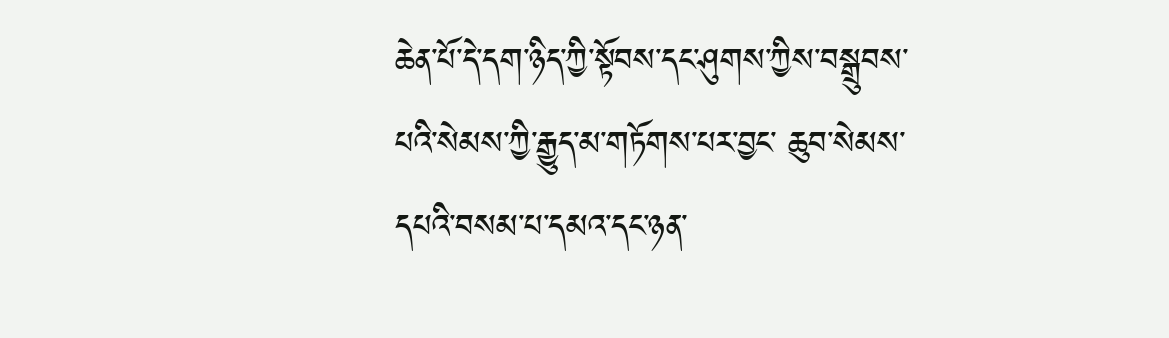ཆེན་པོ་དེ་དག་ཉིད་ཀྱི་སྟོབས་དང་ཤུགས་ཀྱིས་བསྒྲུབས་པའི་སེམས་ཀྱི་རྒྱུད་མ་གཏོགས་པར་བྱང་ ཆུབ་སེམས་དཔའི་བསམ་པ་དམའ་དང་ཉན་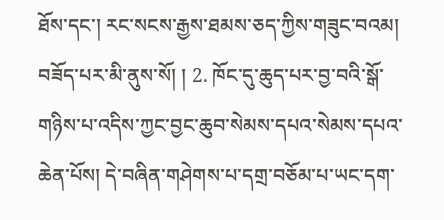ཐོས་དང་། རང་སངས་རྒྱས་ཐམས་ཅད་ཀྱིས་གཟུང་བའམ། བཟོད་པར་མི་ནུས་སོ། ། 2. ཁོང་དུ་ཆུད་པར་བྱ་བའི་སྒོ་གཉིས་པ་འདིས་ཀྱང་བྱང་ཆུབ་སེམས་དཔའ་སེམས་དཔའ་ཆེན་པོས། དེ་བཞིན་གཤེགས་པ་དགྲ་བཅོམ་པ་ཡང་དག་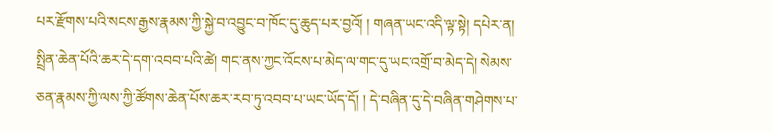པར་རྫོགས་པའི་སངས་རྒྱས་རྣམས་ཀྱི་སྐྱེ་བ་འབྱུང་བ་ཁོང་དུ་ཆུད་པར་བྱའོ། ། གཞན་ཡང་འདི་ལྟ་སྟེ། དཔེར་ན། སྤྲིན་ཆེན་པོའི་ཆར་དེ་དག་འབབ་པའི་ཚེ། གང་ནས་ཀྱང་འོངས་པ་མེད་ལ་གང་དུ་ཡང་འགྲོ་བ་མེད་དེ། སེམས་ཅན་རྣམས་ཀྱི་ལས་ཀྱི་ཚོགས་ཆེན་པོས་ཆར་རབ་ཏུ་འབབ་པ་ཡང་ཡོད་དོ། ། དེ་བཞིན་དུ་དེ་བཞིན་གཤེགས་པ་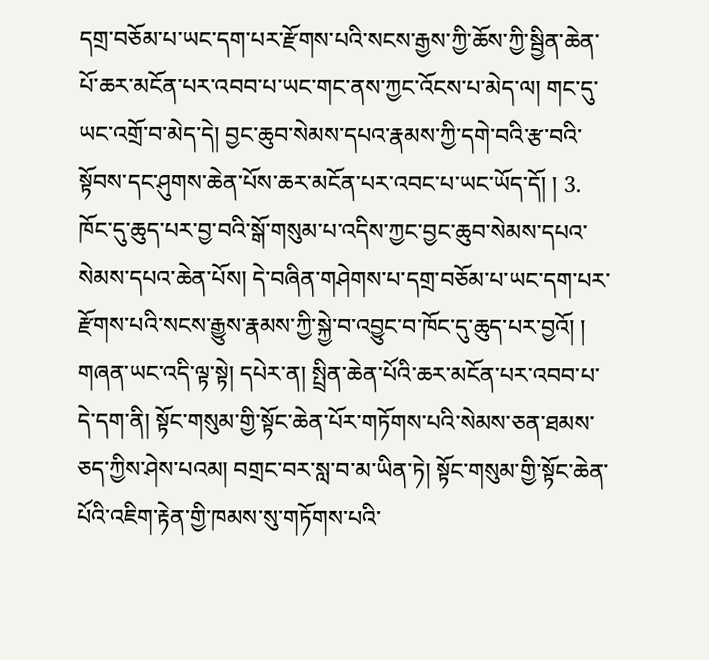དགྲ་བཅོམ་པ་ཡང་དག་པར་རྫོགས་པའི་སངས་རྒྱས་ཀྱི་ཆོས་ཀྱི་སྦྱིན་ཆེན་པོ་ཆར་མངོན་པར་འབབ་པ་ཡང་གང་ནས་ཀྱང་འོངས་པ་མེད་ལ། གང་དུ་ཡང་འགྲོ་བ་མེད་དེ། བྱང་ཆུབ་སེམས་དཔའ་རྣམས་ཀྱི་དགེ་བའི་རྩ་བའི་སྟོབས་དང་ཤུགས་ཆེན་པོས་ཆར་མངོན་པར་འབང་པ་ཡང་ཡོད་དོ། ། 3. ཁོང་དུ་ཆུད་པར་བྱ་བའི་སྒོ་གསུམ་པ་འདིས་ཀྱང་བྱང་ཆུབ་སེམས་དཔའ་སེམས་དཔའ་ཆེན་པོས། དེ་བཞིན་གཤེགས་པ་དགྲ་བཅོམ་པ་ཡང་དག་པར་རྫོགས་པའི་སངས་རྒྱུས་རྣམས་ཀྱི་སྐྱེ་བ་འབྱུང་བ་ཁོང་དུ་ཆུད་པར་བྱའོ། ། གཞན་ཡང་འདི་ལྟ་སྟེ། དཔེར་ན། སྤྲིན་ཆེན་པོའི་ཆར་མངོན་པར་འབབ་པ་དེ་དག་ནི། སྟོང་གསུམ་གྱི་སྟོང་ཆེན་པོར་གཏོགས་པའི་སེམས་ཅན་ཐམས་ཅད་ཀྱིས་ཤེས་པའམ། བགྲང་བར་སླ་བ་མ་ཡིན་ཏེ། སྟོང་གསུམ་གྱི་སྟོང་ཆེན་པོའི་འཇིག་རྟེན་གྱི་ཁམས་སུ་གཏོགས་པའི་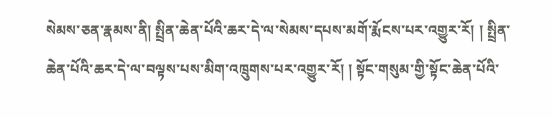སེམས་ཅན་རྣམས་ནི། སྤྲིན་ཆེན་པོའི་ཆར་དེ་ལ་སེམས་དཔས་མགོ་རྨོངས་པར་འགྱུར་རོ། ། སྤྲིན་ཆེན་པོའི་ཆར་དེ་ལ་བལྟས་པས་མིག་འཁྲུགས་པར་འགྱུར་རོ། ། སྟོང་གསུམ་གྱི་སྟོང་ཆེན་པོའི་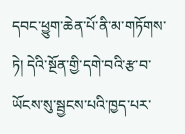དབང་ཕྱུག་ཆེན་པོ་ནི་མ་གཏོགས་ཏེ། དེའི་སྔོན་གྱི་དགེ་བའི་རྩ་བ་ཡོངས་སུ་སྦྱངས་པའི་ཁྱད་པར་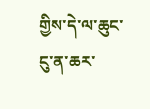གྱིས་དེ་ལ་ཆུང་ངུ་ན་ཆར་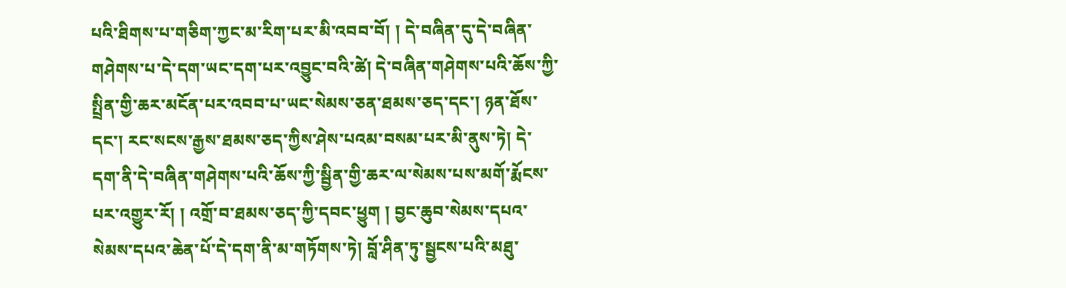པའི་ཐིགས་པ་གཅིག་ཀྱང་མ་རིག་པར་མི་འབབ་བོ། ། དེ་བཞིན་དུ་དེ་བཞིན་གཤེགས་པ་དེ་དག་ཡང་དག་པར་འབྱུང་བའི་ཚེ། དེ་བཞིན་གཤེགས་པའི་ཆོས་ཀྱི་སྤྲིན་གྱི་ཆར་མངོན་པར་འབབ་པ་ཡང་སེམས་ཅན་ཐམས་ཅད་དང་། ཉན་ཐོས་དང་། རང་སངས་རྒྱས་ཐམས་ཅད་ཀྱིས་ཤེས་པའམ་བསམ་པར་མི་ནུས་ཏེ། དེ་དག་ནི་དེ་བཞིན་གཤེགས་པའི་ཆོས་ཀྱི་སྦྱིན་གྱི་ཆར་ལ་སེམས་པས་མགོ་རྨོངས་པར་འགྱུར་རོ། ། འགྲོ་བ་ཐམས་ཅད་ཀྱི་དབང་ཕྱུག ། བྱང་ཆུབ་སེམས་དཔའ་སེམས་དཔའ་ཆེན་པོ་དེ་དག་ནི་མ་གཏོགས་ཏེ། བློ་ཤིན་ཏུ་སྦྱངས་པའི་མཐུ་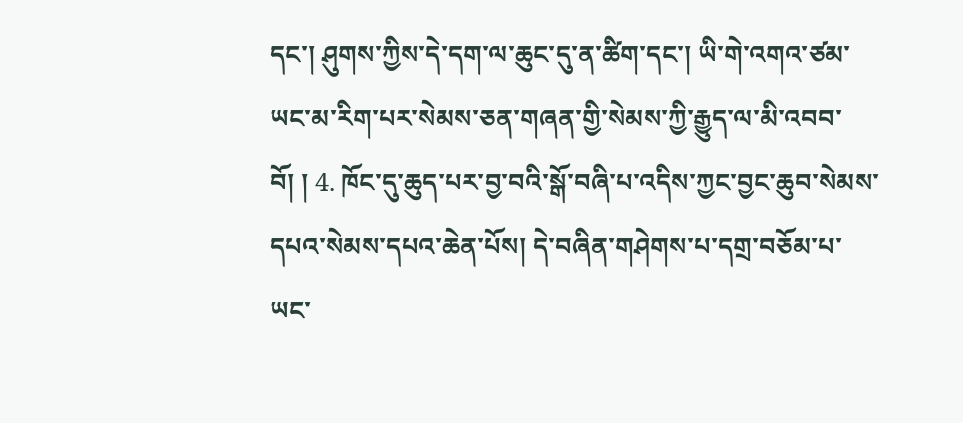དང་། ཤུགས་ཀྱིས་དེ་དག་ལ་ཆུང་དུ་ན་ཚིག་དང་། ཡི་གེ་འགའ་ཙམ་ཡང་མ་རིག་པར་སེམས་ཅན་གཞན་གྱི་སེམས་ཀྱི་རྒྱུད་ལ་མི་འབབ་བོ། ། 4. ཁོང་དུ་ཆུད་པར་བྱ་བའི་སྒོ་བཞི་པ་འདིས་ཀྱང་བྱང་ཆུབ་སེམས་དཔའ་སེམས་དཔའ་ཆེན་པོས། དེ་བཞིན་གཤེགས་པ་དགྲ་བཅོམ་པ་ཡང་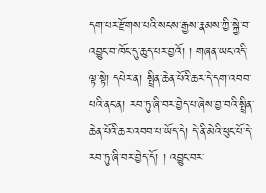དག་པར་རྫོགས་པའི་སངས་རྒྱས་རྣམས་ཀྱི་སྐྱེ་བ་འབྱུང་བ་ཁོང་དུ་ཆུད་པར་བྱའོ། ། གཞན་ཡང་འདི་ལྟ་སྟེ། དཔེར་ན། སྤྲིན་ཆེན་པོའི་ཆར་དེ་དག་འབབ་པའི་ནང་ན། རབ་ཏུ་ཞི་བར་བྱེད་པ་ཞེས་བྱ་བའི་སྤྲིན་ཆེན་པོའི་ཆར་འབབ་པ་ཡོད་དེ། དེ་ནི་མེའི་ཕུང་པོ་དེ་རབ་ཏུ་ཞི་བར་བྱེད་དོ། ། འབྱུང་བར་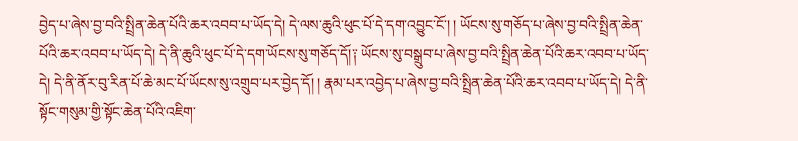བྱེད་པ་ཞེས་བྱ་བའི་སྤྲིན་ཆེན་པོའི་ཆར་འབབ་པ་ཡོད་དེ། དེ་ལས་ཆུའི་ཕུང་པོ་དེ་དག་འབྱུང་ངོ་། ། ཡོངས་སུ་གཅོད་པ་ཞེས་བྱ་བའི་སྤྲིན་ཆེན་པོའི་ཆར་འབབ་པ་ཡོད་དེ། དེ་ནི་ཆུའི་ཕུང་པོ་དེ་དག་ཡོངས་སུ་གཅོད་དོ།༑ ཡོངས་སུ་བསྒྲུབ་པ་ཞེས་བྱ་བའི་སྤྲིན་ཆེན་པོའི་ཆར་འབབ་པ་ཡོད་དེ། དེ་ནི་ནོར་བུ་རིན་པོ་ཆེ་མང་པོ་ཡོངས་སུ་འགྲུབ་པར་བྱེད་དོ། ། རྣམ་པར་འབྱེད་པ་ཞེས་བྱ་བའི་སྤྲིན་ཆེན་པོའི་ཆར་འབབ་པ་ཡོད་དེ། དེ་ནི་སྟོང་གསུམ་གྱི་སྟོང་ཆེན་པོའི་འཇིག་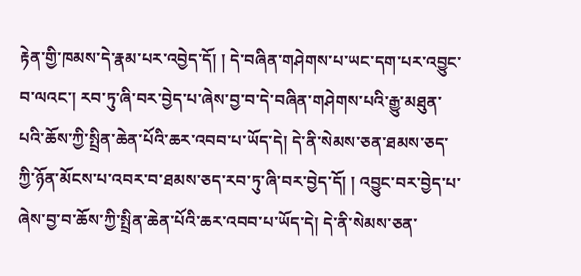རྟེན་གྱི་ཁམས་དེ་རྣམ་པར་འབྱེད་དོ། ། དེ་བཞིན་གཤེགས་པ་ཡང་དག་པར་འབྱུང་བ་ལའང་། རབ་ཏུ་ཞི་བར་བྱེད་པ་ཞེས་བྱ་བ་དེ་བཞིན་གཤེགས་པའི་རྒྱུ་མཐུན་པའི་ཆོས་ཀྱི་སྤྲིན་ཆེན་པོའི་ཆར་འབབ་པ་ཡོད་དེ། དེ་ནི་སེམས་ཅན་ཐམས་ཅད་ཀྱི་ཉོན་མོངས་པ་འབར་བ་ཐམས་ཅད་རབ་ཏུ་ཞི་བར་བྱེད་དོ། ། འབྱུང་བར་བྱེད་པ་ཞེས་བྱ་བ་ཆོས་ཀྱི་སྤྲིན་ཆེན་པོའི་ཆར་འབབ་པ་ཡོད་དེ། དེ་ནི་སེམས་ཅན་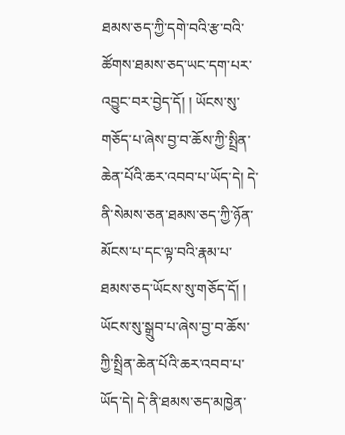ཐམས་ཅད་ཀྱི་དགེ་བའི་རྩ་བའི་ཚོགས་ཐམས་ཅད་ཡང་དག་པར་འབྱུང་བར་བྱེད་དོ། ། ཡོངས་སུ་གཅོད་པ་ཞེས་བྱ་བ་ཆོས་ཀྱི་སྤྲིན་ཆེན་པོའི་ཆར་འབབ་པ་ཡོད་དེ། དེ་ནི་སེམས་ཅན་ཐམས་ཅད་ཀྱི་ཉོན་མོངས་པ་དང་ལྟ་བའི་རྣམ་པ་ཐམས་ཅད་ཡོངས་སུ་གཅོད་དོ། ། ཡོངས་སུ་སྒྲུབ་པ་ཞེས་བྱ་བ་ཆོས་ཀྱི་སྤྲིན་ཆེན་པོའི་ཆར་འབབ་པ་ཡོད་དེ། དེ་ནི་ཐམས་ཅད་མཁྱེན་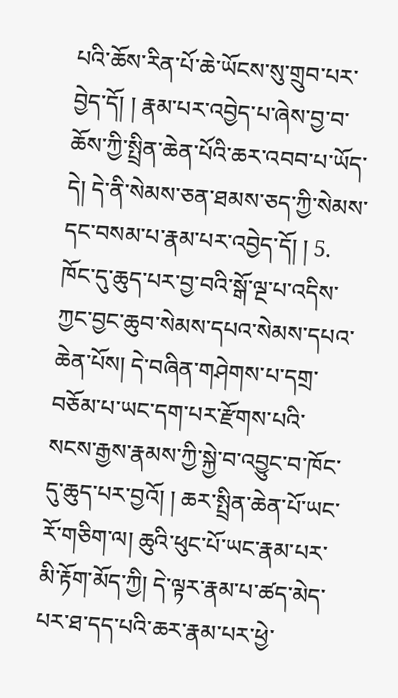པའི་ཆོས་རིན་པོ་ཆེ་ཡོངས་སུ་གྲུབ་པར་བྱེད་དོ། ། རྣམ་པར་འབྱེད་པ་ཞེས་བྱ་བ་ཆོས་ཀྱི་སྤྲིན་ཆེན་པོའི་ཆར་འབབ་པ་ཡོད་དེ། དེ་ནི་སེམས་ཅན་ཐམས་ཅད་ཀྱི་སེམས་དང་བསམ་པ་རྣམ་པར་འབྱེད་དོ། ། 5. ཁོང་དུ་ཆུད་པར་བྱ་བའི་སྒོ་ལྔ་པ་འདིས་ཀྱང་བྱང་ཆུབ་སེམས་དཔའ་སེམས་དཔའ་ཆེན་པོས། དེ་བཞིན་གཤེགས་པ་དགྲ་བཅོམ་པ་ཡང་དག་པར་རྫོགས་པའི་སངས་རྒྱས་རྣམས་ཀྱི་སྐྱེ་བ་འབྱུང་བ་ཁོང་དུ་ཆུད་པར་བྱའོ། ། ཆར་སྤྲིན་ཆེན་པོ་ཡང་རོ་གཅིག་ལ། ཆུའི་ཕུང་པོ་ཡང་རྣམ་པར་མི་རྟོག་མོད་ཀྱི། དེ་ལྟར་རྣམ་པ་ཚད་མེད་པར་ཐ་དད་པའི་ཆར་རྣམ་པར་ཕྱེ་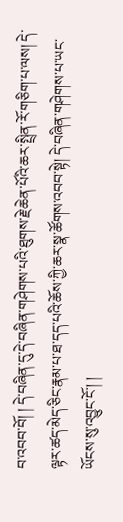བ་འབབ་བོ། ། དེ་བཞིན་དུ་དེ་བཞིན་གཤེགས་པའི་ཐུགས་རྗེ་ཆེན་པོའི་ཆར་སྤྲིན་རོ་གཅིག་པ་ལས། དེ་ལྟར་ཚད་མེད་ཅིང་རྣམ་པ་ཐ་དད་པའི་ཆོས་ཀྱི་ཆར་སྣ་ཚོགས་འབབ་སྟེ། དེ་བཞིན་གཤེགས་པ་ཡང་ཡོངས་སུ་འབྱུང་ངོ་། །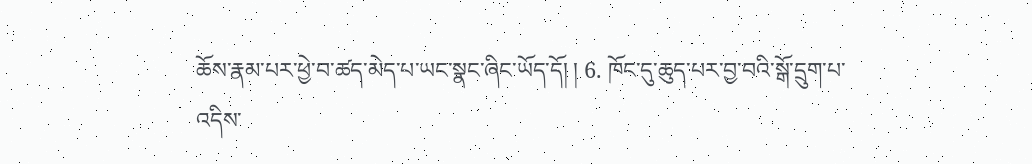ཆོས་རྣམ་པར་ཕྱེ་བ་ཚད་མེད་པ་ཡང་སྣང་ཞིང་ཡོད་དོ། ། 6. ཁོང་དུ་ཆུད་པར་བྱ་བའི་སྒོ་དྲུག་པ་འདིས་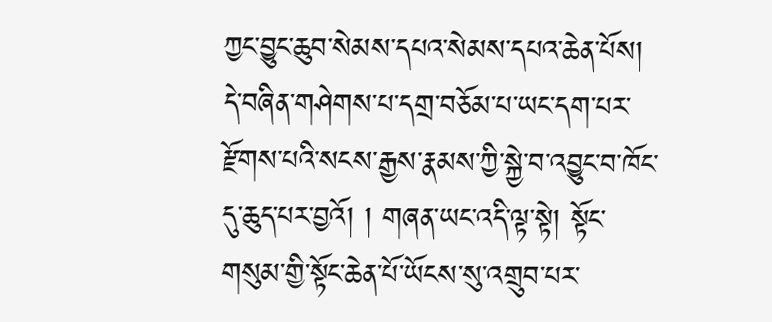ཀྱང་བྱུང་ཆུབ་སེམས་དཔའ་སེམས་དཔའ་ཆེན་པོས། དེ་བཞིན་གཤེགས་པ་དགྲ་བཅོམ་པ་ཡང་དག་པར་རྫོགས་པའི་སངས་རྒྱས་རྣམས་ཀྱི་སྐྱེ་བ་འབྱུང་བ་ཁོང་དུ་ཆུད་པར་བྱའོ། ། གཞན་ཡང་འདི་ལྟ་སྟེ། སྟོང་གསུམ་གྱི་སྟོང་ཆེན་པོ་ཡོངས་སུ་འགྲུབ་པར་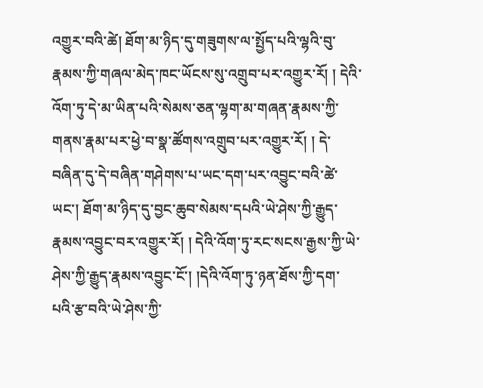འགྱུར་བའི་ཚེ། ཐོག་མ་ཉིད་དུ་གཟུགས་ལ་སྤྱོད་པའི་ལྷའི་བུ་རྣམས་ཀྱི་གཞལ་མེད་ཁང་ཡོངས་སུ་འགྲུབ་པར་འགྱུར་རོ། ། དེའི་འོག་ཏུ་དེ་མ་ཡིན་པའི་སེམས་ཅན་ལྷག་མ་གཞན་རྣམས་ཀྱི་གནས་རྣམ་པར་ཕྱེ་བ་སྣ་ཚོགས་འགྲུབ་པར་འགྱུར་རོ། ། དེ་བཞིན་དུ་དེ་བཞིན་གཤེགས་པ་ཡང་དག་པར་འབྱུང་བའི་ཚེ་ཡང་། ཐོག་མ་ཉིད་དུ་བྱང་ཆུབ་སེམས་དཔའི་ཡེ་ཤེས་ཀྱི་རྒྱུད་རྣམས་འབྱུང་བར་འགྱུར་རོ། ། དེའི་འོག་ཏུ་རང་སངས་རྒྱས་ཀྱི་ཡེ་ཤེས་ཀྱི་རྒྱུད་རྣམས་འབྱུང་ངོ་། །དེའི་འོག་ཏུ་ཉན་ཐོས་ཀྱི་དག་པའི་རྩ་བའི་ཡེ་ཤེས་ཀྱི་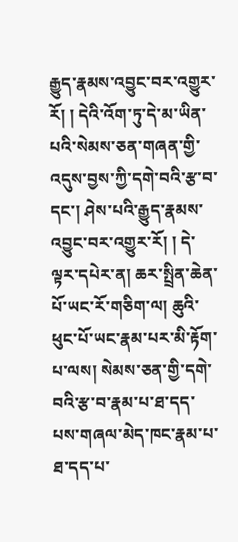རྒྱུད་རྣམས་འབྱུང་བར་འགྱུར་རོ། ། དེའི་འོག་ཏུ་དེ་མ་ཡིན་པའི་སེམས་ཅན་གཞན་གྱི་འདུས་བྱས་ཀྱི་དགེ་བའི་རྩ་བ་དང་། ཤེས་པའི་རྒྱུད་རྣམས་འབྱུང་བར་འགྱུར་རོ། ། དེ་ལྟར་དཔེར་ན། ཆར་སྤྲིན་ཆེན་པོ་ཡང་རོ་གཅིག་ལ། ཆུའི་ཕུང་པོ་ཡང་རྣམ་པར་མི་རྟོག་པ་ལས། སེམས་ཅན་གྱི་དགེ་བའི་རྩ་བ་རྣམ་པ་ཐ་དད་པས་གཞལ་མེད་ཁང་རྣམ་པ་ཐ་དད་པ་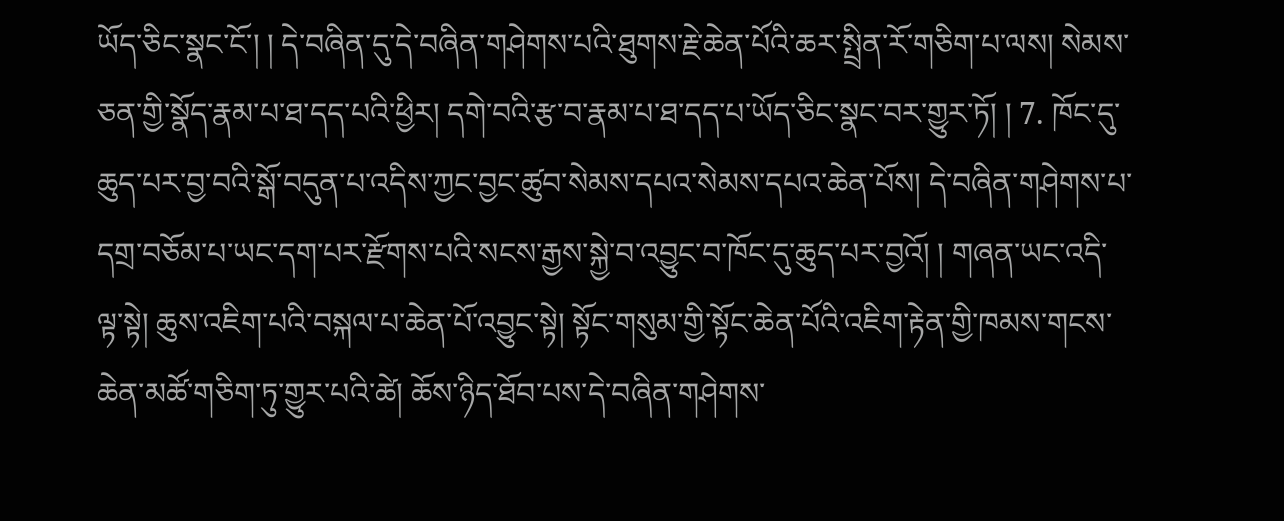ཡོད་ཅིང་སྣང་ངོ་། ། དེ་བཞིན་དུ་དེ་བཞིན་གཤེགས་པའི་ཐུགས་རྗེ་ཆེན་པོའི་ཆར་སྤྲིན་རོ་གཅིག་པ་ལས། སེམས་ཅན་གྱི་སྣོད་རྣམ་པ་ཐ་དད་པའི་ཕྱིར། དགེ་བའི་རྩ་བ་རྣམ་པ་ཐ་དད་པ་ཡོད་ཅིང་སྣང་བར་གྱུར་ཏོ། ། 7. ཁོང་དུ་ཆུད་པར་བྱ་བའི་སྒོ་བདུན་པ་འདིས་ཀྱང་བྱང་ཚུབ་སེམས་དཔའ་སེམས་དཔའ་ཆེན་པོས། དེ་བཞིན་གཤེགས་པ་དགྲ་བཅོམ་པ་ཡང་དག་པར་རྫོགས་པའི་སངས་རྒྱས་སྐྱེ་བ་འབྱུང་བ་ཁོང་དུ་ཆུད་པར་བྱའོ། ། གཞན་ཡང་འདི་ལྟ་སྟེ། ཆུས་འཇིག་པའི་བསྐལ་པ་ཆེན་པོ་འབྱུང་སྟེ། སྟོང་གསུམ་གྱི་སྟོང་ཆེན་པོའི་འཇིག་རྟེན་གྱི་ཁམས་གངས་ཆེན་མཚོ་གཅིག་ཏུ་གྱུར་པའི་ཚེ། ཆོས་ཉིད་ཐོབ་པས་དེ་བཞིན་གཤེགས་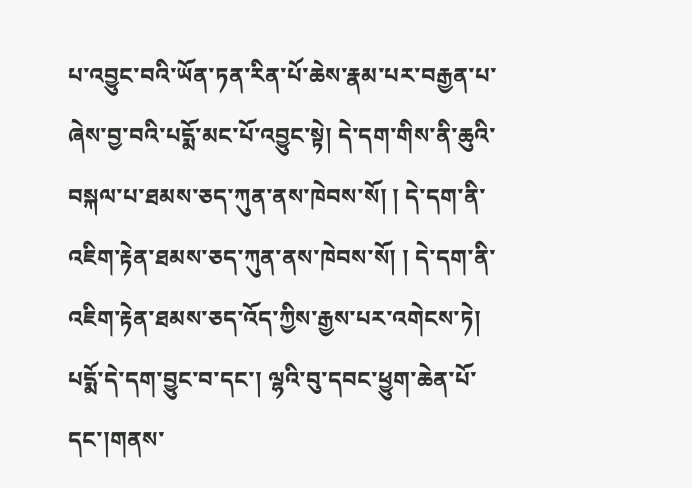པ་འབྱུང་བའི་ཡོན་ཏན་རིན་པོ་ཆེས་རྣམ་པར་བརྒྱན་པ་ཞེས་བྱ་བའི་པདྨོ་མང་པོ་འབྱུང་སྟེ། དེ་དག་གིས་ནི་ཆུའི་བསྐལ་པ་ཐམས་ཅད་ཀུན་ནས་ཁེབས་སོ། ། དེ་དག་ནི་འཇིག་རྟེན་ཐམས་ཅད་ཀུན་ནས་ཁེབས་སོ། ། དེ་དག་ནི་འཇིག་རྟེན་ཐམས་ཅད་འོད་ཀྱིས་རྒྱས་པར་འགེངས་ཏེ། པདྨོ་དེ་དག་བྱུང་བ་དང་། ལྷའི་བུ་དབང་ཕྱུག་ཆེན་པོ་དང་།གནས་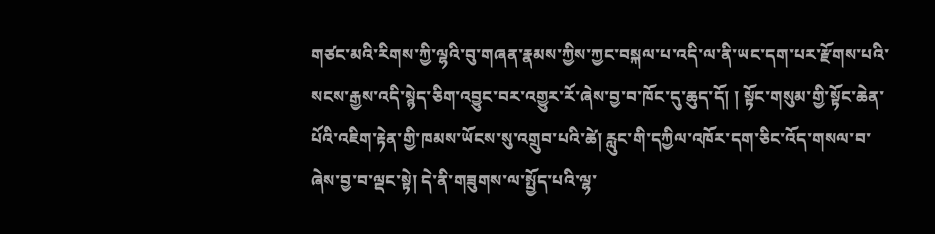གཙང་མའི་རིགས་ཀྱི་ལྷའི་བུ་གཞན་རྣམས་ཀྱིས་ཀྱང་བསྐལ་པ་འདི་ལ་ནི་ཡང་དག་པར་རྫོགས་པའི་སངས་རྒྱས་འདི་སྙེད་ཅིག་འབྱུང་བར་འགྱུར་རོ་ཞེས་བྱ་བ་ཁོང་དུ་ཆུད་དོ། ། སྟོང་གསུམ་གྱི་སྟོང་ཆེན་པོའི་འཇིག་རྟེན་གྱི་ཁམས་ཡོངས་སུ་འགྲུབ་པའི་ཚེ། རླུང་གི་དཀྱིལ་འཁོར་དག་ཅིང་འོད་གསལ་བ་ཞེས་བྱ་བ་ལྡང་སྟེ། དེ་ནི་གཟུགས་ལ་སྤྱོད་པའི་ལྷ་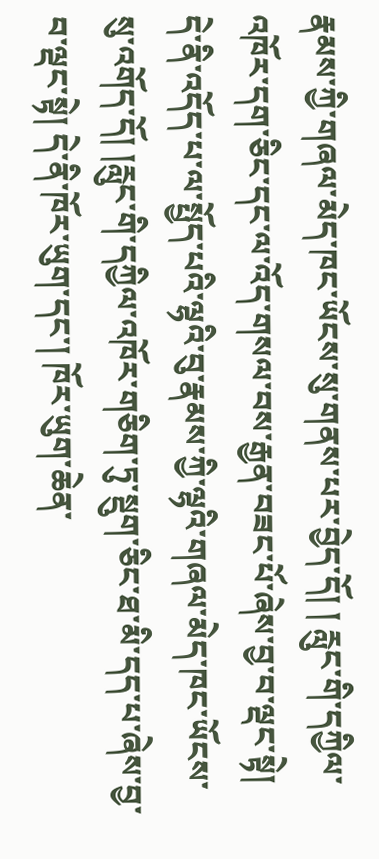རྣམས་ཀྱི་གཞལ་མེད་ཁང་ཡོངས་སུ་གནས་པར་བྱེད་དོ། ། རླུང་གི་དཀྱིལ་འཁོར་དག་ཅིང་དང་ལ་འོད་གསལ་བས་རྒྱན་བཟང་པོ་ཞེས་བྱ་བ་ལྡང་སྟེ། དེ་ནི་འདོད་པ་ལ་སྤྱོད་པའི་ལྷའི་བུ་རྣམས་ཀྱི་ལྷའི་གཞལ་མེད་ཁང་ཡོངས་སུ་འགོད་དོ། །རླུང་གི་དཀྱིལ་འཁོར་གཅིག་ཏུ་སྡུག་ཅིང་ཐ་མི་དད་པ་ཞེས་བྱ་བ་ལྡང་སྟེ། དེ་ནི་ཁོར་ཡུག་དང་། ཁོར་ཡུག་ཆེན་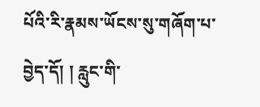པོའི་རི་རྣམས་ཡོངས་སུ་གཞོག་པ་བྱེད་དོ། ། རླུང་གི་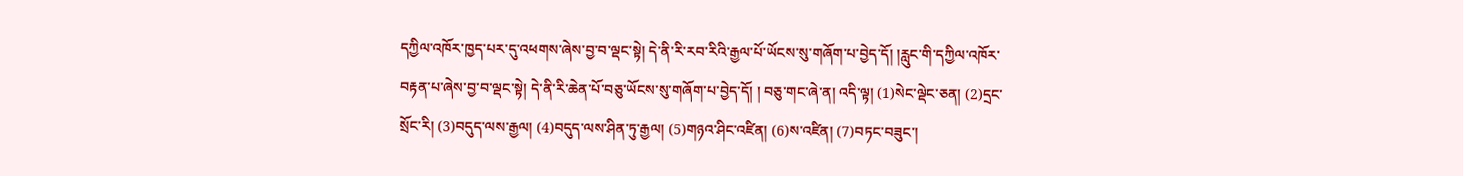དཀྱིལ་འཁོར་ཁྱད་པར་དུ་འཕགས་ཞེས་བྱ་བ་ལྡང་སྟེ། དེ་ནི་རི་རབ་རིའི་རྒྱལ་པོ་ཡོངས་སུ་གཞོག་པ་བྱེད་དོ། །རླུང་གི་དཀྱིལ་འཁོར་བརྟན་པ་ཞེས་བྱ་བ་ལྡང་སྟེ། དེ་ནི་རི་ཆེན་པོ་བཅུ་ཡོངས་སུ་གཞོག་པ་བྱེད་དོ། ། བཅུ་གང་ཞེ་ན། འདི་ལྟ། (1)སེང་ལྡེང་ཅན། (2)དྲང་སྲོང་རི། (3)བདུད་ལས་རྒྱལ། (4)བདུད་ལས་ཤིན་ཏུ་རྒྱལ། (5)གཉའ་ཤིང་འཛིན། (6)ས་འཛིན། (7)བཏང་བཟུང་།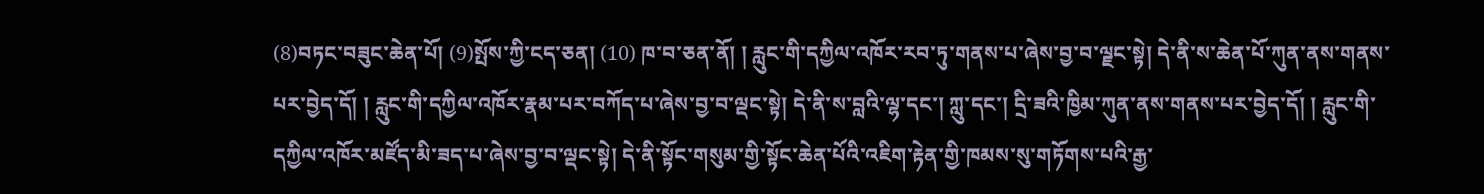(8)བཏང་བཟུང་ཆེན་པོ། (9)སྤོས་ཀྱི་ངད་ཅན། (10) ཁ་བ་ཅན་ནོ། ། རླུང་གི་དཀྱིལ་འཁོར་རབ་ཏུ་གནས་པ་ཞེས་བྱ་བ་ལྗང་སྟེ། དེ་ནི་ས་ཆེན་པོ་ཀུན་ནས་གནས་པར་བྱེད་དོ། ། རླུང་གི་དཀྱིལ་འཁོར་རྣམ་པར་བཀོད་པ་ཞེས་བྱ་བ་ལྡང་སྟེ། དེ་ནི་ས་བླའི་ལྷ་དང་། ཀླུ་དང་། དྲི་ཟའི་ཁྱིམ་ཀུན་ནས་གནས་པར་བྱེད་དོ། ། རླུང་གི་དཀྱིལ་འཁོར་མཛོད་མི་ཟད་པ་ཞེས་བྱ་བ་ལྡང་སྟེ། དེ་ནི་སྟོང་གསུམ་གྱི་སྟོང་ཆེན་པོའི་འཇིག་རྟེན་གྱི་ཁམས་སུ་གཏོགས་པའི་རྒྱ་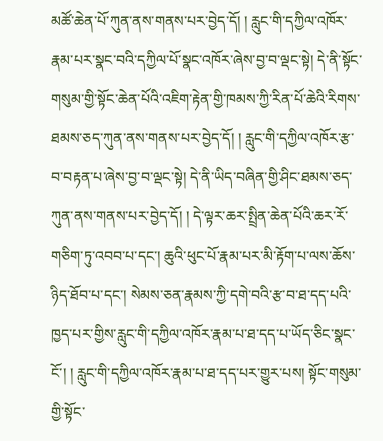མཚོ་ཆེན་པོ་ཀུན་ནས་གནས་པར་བྱེད་དོ། ། རླུང་གི་དཀྱིལ་འཁོར་རྣམ་པར་སྣང་བའི་དཀྱིལ་པོ་སྣང་འཁོར་ཞེས་བྱ་བ་ལྡང་སྟེ། དེ་ནི་སྟོང་གསུམ་གྱི་སྟོང་ཆེན་པོའི་འཇིག་རྟེན་གྱི་ཁམས་ཀྱི་རིན་པོ་ཆེའི་རིགས་ཐམས་ཅད་ཀུན་ནས་གནས་པར་བྱེད་དོ། ། རླུང་གི་དཀྱིལ་འཁོར་རྩ་བ་བརྟན་པ་ཞེས་བྱ་བ་ལྡང་སྟེ། དེ་ནི་ཡིད་བཞིན་གྱི་ཤིང་ཐམས་ཅད་ཀུན་ནས་གནས་པར་བྱེད་དོ། ། དེ་ལྟར་ཆར་སྤྲིན་ཆེན་པོའི་ཆར་རོ་གཅིག་ཏུ་འབབ་པ་དང་། ཆུའི་ཕུང་པོ་རྣམ་པར་མི་རྟོག་པ་ལས་ཆོས་ཉིད་ཐོབ་པ་དང་། སེམས་ཅན་རྣམས་ཀྱི་དགེ་བའི་རྩ་བ་ཐ་དད་པའི་ཁྱད་པར་གྱིས་རླུང་གི་དཀྱིལ་འཁོར་རྣམ་པ་ཐ་དད་པ་ཡོད་ཅིང་སྣང་ངོ་། ། རླུང་གི་དཀྱིལ་འཁོར་རྣམ་པ་ཐ་དད་པར་གྱུར་པས། སྟོང་གསུམ་གྱི་སྟོང་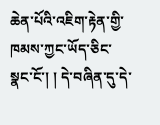ཆེན་པོའི་འཇིག་རྟེན་གྱི་ཁམས་ཀྱང་ཡོད་ཅིང་སྣང་ངོ་། ། དེ་བཞིན་དུ་དེ་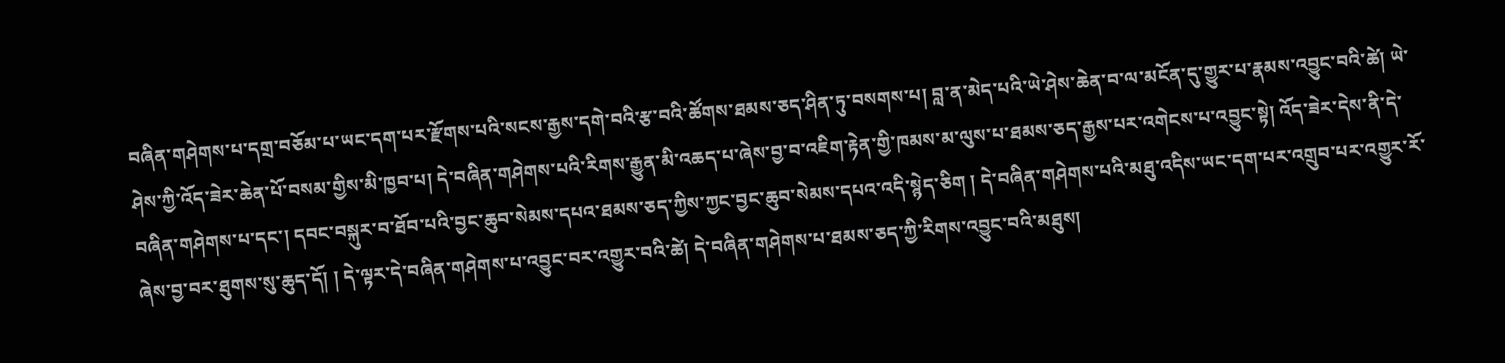བཞིན་གཤེགས་པ་དགྲ་བཅོམ་པ་ཡང་དག་པར་རྫོགས་པའི་སངས་རྒྱས་དགེ་བའི་རྩ་བའི་ཚོགས་ཐམས་ཅད་ཤིན་ཏུ་བསགས་པ། བླ་ན་མེད་པའི་ཡེ་ཤེས་ཆེན་བ་ལ་མངོན་དུ་གྱུར་པ་རྣམས་འབྱུང་བའི་ཚེ། ཡེ་ཤེས་ཀྱི་འོད་ཟེར་ཆེན་པོ་བསམ་གྱིས་མི་ཁྱབ་པ། དེ་བཞིན་གཤེགས་པའི་རིགས་རྒྱུན་མི་འཆད་པ་ཞེས་བྱ་བ་འཇིག་རྟེན་གྱི་ཁམས་མ་ལུས་པ་ཐམས་ཅད་རྒྱས་པར་འགེངས་པ་འབྱུང་སྟེ། འོད་ཟེར་དེས་ནི་དེ་བཞིན་གཤེགས་པ་དང་། དབང་བསྐུར་བ་ཐོབ་པའི་བྱང་ཆུབ་སེམས་དཔའ་ཐམས་ཅད་ཀྱིས་ཀྱང་བྱང་ཆུབ་སེམས་དཔའ་འདི་སྙེད་ཅིག ། དེ་བཞིན་གཤེགས་པའི་མཐུ་འདིས་ཡང་དག་པར་འགྲུབ་པར་འགྱུར་རོ་ཞེས་བྱ་བར་ཐུགས་སུ་ཆུད་དོ། ། དེ་ལྟར་དེ་བཞིན་གཤེགས་པ་འབྱུང་བར་འགྱུར་བའི་ཚེ། དེ་བཞིན་གཤེགས་པ་ཐམས་ཅད་ཀྱི་རིགས་འབྱུང་བའི་མཐུས།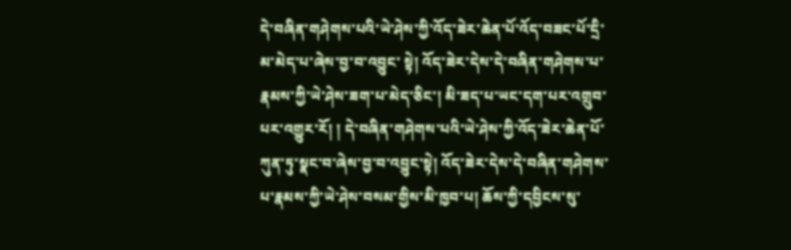དེ་བཞིན་གཤེགས་པའི་ཡེ་ཤེས་ཀྱི་འོད་ཟེར་ཆེན་པོ་འོད་བཟང་པོ་དྲི་མ་མེད་པ་ཞེས་བྱ་བ་འབྱུང་ སྟེ། འོད་ཟེར་དེས་དེ་བཞིན་གཤེགས་པ་རྣམས་ཀྱི་ཡེ་ཤེས་ཟག་པ་མེད་ཅིང་། མི་ཟད་པ་ཡང་དག་པར་འགྲུབ་པར་འགྱུར་རོ། ། དེ་བཞིན་གཤེགས་པའི་ཡེ་ཤེས་ཀྱི་འོད་ཟེར་ཆེན་པོ་ཀུན་ཏུ་སྣང་བ་ཞེས་བྱ་བ་འབྱུང་སྟེ། འོད་ཟེར་དེས་དེ་བཞིན་གཤེགས་པ་རྣམས་ཀྱི་ཡེ་ཤེས་བསམ་གྱིས་མི་ཁྱབ་པ། ཆོས་ཀྱི་དབྱིངས་སུ་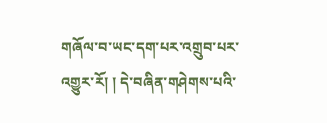གཞོལ་བ་ཡང་དག་པར་འགྲུབ་པར་འགྱུར་རོ། ། དེ་བཞིན་གཤེགས་པའི་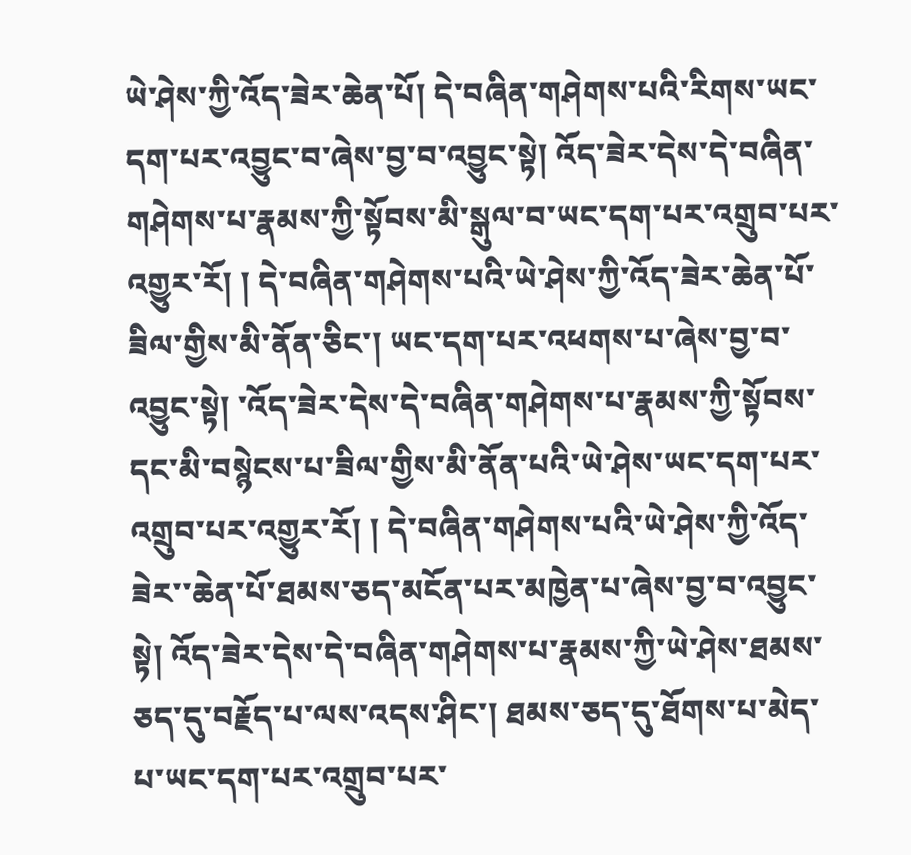ཡེ་ཤེས་ཀྱི་འོད་ཟེར་ཆེན་པོ། དེ་བཞིན་གཤེགས་པའི་རིགས་ཡང་དག་པར་འབྱུང་བ་ཞེས་བྱ་བ་འབྱུང་སྟེ། འོད་ཟེར་དེས་དེ་བཞིན་གཤེགས་པ་རྣམས་ཀྱི་སྟོབས་མི་སྒུལ་བ་ཡང་དག་པར་འགྲུབ་པར་འགྱུར་རོ། ། དེ་བཞིན་གཤེགས་པའི་ཡེ་ཤེས་ཀྱི་འོད་ཟེར་ཆེན་པོ་ཟིལ་གྱིས་མི་ནོན་ཅིང་། ཡང་དག་པར་འཕགས་པ་ཞེས་བྱ་བ་འབྱུང་སྟེ། ་འོད་ཟེར་དེས་དེ་བཞིན་གཤེགས་པ་རྣམས་ཀྱི་སྟོབས་དང་མི་བསྙེངས་པ་ཟིལ་གྱིས་མི་ནོན་པའི་ཡེ་ཤེས་ཡང་དག་པར་འགྲུབ་པར་འགྱུར་རོ། ། དེ་བཞིན་གཤེགས་པའི་ཡེ་ཤེས་ཀྱི་འོད་ཟེར་་ཆེན་པོ་ཐམས་ཅད་མངོན་པར་མཁྱེན་པ་ཞེས་བྱ་བ་འབྱུང་སྟེ། འོད་ཟེར་དེས་དེ་བཞིན་གཤེགས་པ་རྣམས་ཀྱི་ཡེ་ཤེས་ཐམས་ཅད་དུ་བརྗོད་པ་ལས་འདས་ཤིང་། ཐམས་ཅད་དུ་ཐོགས་པ་མེད་པ་ཡང་དག་པར་འགྲུབ་པར་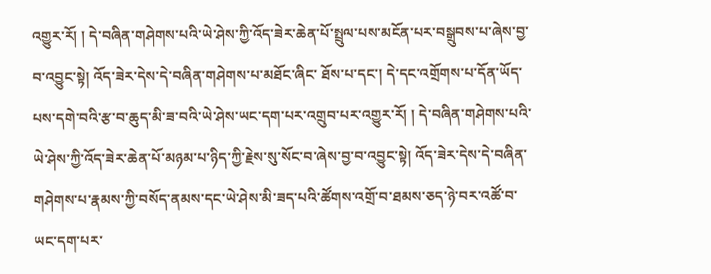འགྱུར་རོ། ། དེ་བཞིན་གཤེགས་པའི་ཡེ་ཤེས་ཀྱི་འོད་ཟེར་ཆེན་པོ་སྤྲུལ་པས་མངོན་པར་བསྒྲུབས་པ་ཞེས་བྱ་བ་འབྱུང་སྟེ། འོད་ཟེར་དེས་དེ་བཞིན་གཤེགས་པ་མཐོང་ཞིང་ ཐོས་པ་དང་། དེ་དང་འགྲོགས་པ་དོན་ཡོད་པས་དགེ་བའི་རྩ་བ་ཆུད་མི་ཟ་བའི་ཡེ་ཤེས་ཡང་དག་པར་འགྲུབ་པར་འགྱུར་རོ། ། དེ་བཞིན་གཤེགས་པའི་ཡེ་ཤེས་ཀྱི་འོད་ཟེར་ཆེན་པོ་མཉམ་པ་ཉིད་ཀྱི་རྗེས་སུ་སོང་བ་ཞེས་བྱ་བ་འབྱུང་སྟེ། འོད་ཟེར་དེས་དེ་བཞིན་གཤེགས་པ་རྣམས་ཀྱི་བསོད་ནམས་དང་ཡེ་ཤེས་མི་ཟད་པའི་ཚོགས་འགྲོ་བ་ཐམས་ཅད་ཉེ་བར་འཚོ་བ་ཡང་དག་པར་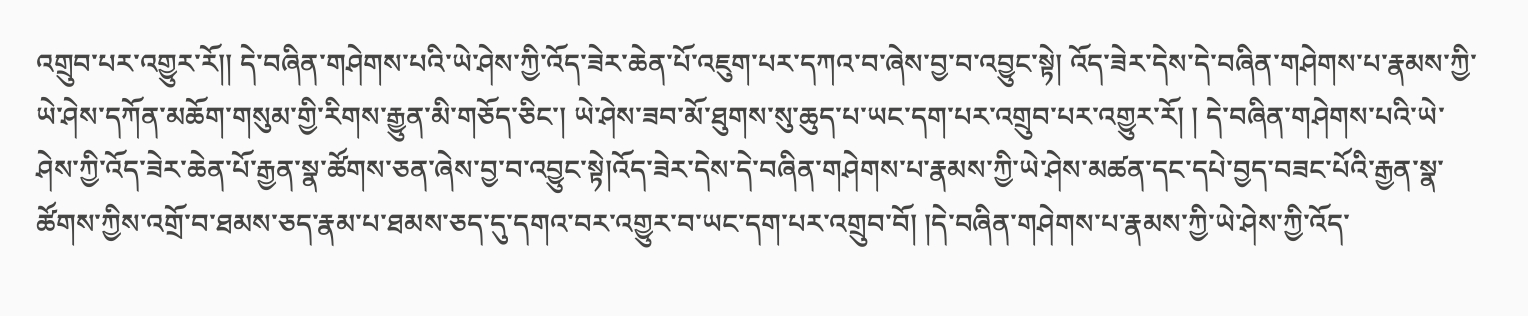འགྲུབ་པར་འགྱུར་རོ།། དེ་བཞིན་གཤེགས་པའི་ཡེ་ཤེས་ཀྱི་འོད་ཟེར་ཆེན་པོ་འཇུག་པར་དཀའ་བ་ཞེས་བྱ་བ་འབྱུང་སྟེ། འོད་ཟེར་དེས་དེ་བཞིན་གཤེགས་པ་རྣམས་ཀྱི་ཡེ་ཤེས་དཀོན་མཆོག་གསུམ་གྱི་རིགས་རྒྱུན་མི་གཅོད་ཅིང་། ཡེ་ཤེས་ཟབ་མོ་ཐུགས་སུ་ཆུད་པ་ཡང་དག་པར་འགྲུབ་པར་འགྱུར་རོ། ། དེ་བཞིན་གཤེགས་པའི་ཡེ་ཤེས་ཀྱི་འོད་ཟེར་ཆེན་པོ་རྒྱན་སྣ་ཚོགས་ཅན་ཞེས་བྱ་བ་འབྱུང་སྟེ།འོད་ཟེར་དེས་དེ་བཞིན་གཤེགས་པ་རྣམས་ཀྱི་ཡེ་ཤེས་མཚན་དང་དཔེ་བྱད་བཟང་པོའི་རྒྱན་སྣ་ཚོགས་ཀྱིས་འགྲོ་བ་ཐམས་ཅད་རྣམ་པ་ཐམས་ཅད་དུ་དགའ་བར་འགྱུར་བ་ཡང་དག་པར་འགྲུབ་བོ། །དེ་བཞིན་གཤེགས་པ་རྣམས་ཀྱི་ཡེ་ཤེས་ཀྱི་འོད་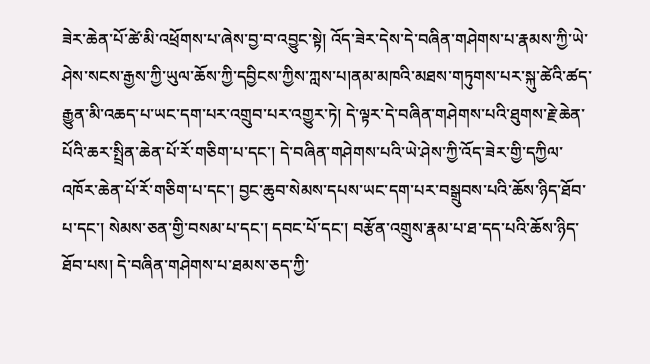ཟེར་ཆེན་པོ་ཚེ་མི་འཕྲོགས་པ་ཞེས་བྱ་བ་འབྱུང་སྟེ། འོད་ཟེར་དེས་དེ་བཞིན་གཤེགས་པ་རྣམས་ཀྱི་ཡེ་ཤེས་སངས་རྒྱས་ཀྱི་ཡུལ་ཆོས་ཀྱི་དབྱིངས་ཀྱིས་ཀླས་པ།ནམ་མཁའི་མཐས་གཏུགས་པར་སྐུ་ཚེའི་ཚད་རྒྱུན་མི་འཆད་པ་ཡང་དག་པར་འགྲུབ་པར་འགྱུར་ཏེ། དེ་ལྟར་དེ་བཞིན་གཤེགས་པའི་ཐུགས་རྗེ་ཆེན་པོའི་ཆར་སྤྲིན་ཆེན་པོ་རོ་གཅིག་པ་དང་། དེ་བཞིན་གཤེགས་པའི་ཡེ་ཤེས་ཀྱི་འོད་ཟེར་གྱི་དཀྱིལ་འཁོར་ཆེན་པོ་རོ་གཅིག་པ་དང་། བྱང་ཆུབ་སེམས་དཔས་ཡང་དག་པར་བསྒྲུབས་པའི་ཆོས་ཉིད་ཐོབ་པ་དང་། སེམས་ཅན་གྱི་བསམ་པ་དང་། དབང་པོ་དང་། བརྩོན་འགྲུས་རྣམ་པ་ཐ་དད་པའི་ཆོས་ཉིད་ཐོབ་པས། དེ་བཞིན་གཤེགས་པ་ཐམས་ཅད་ཀྱི་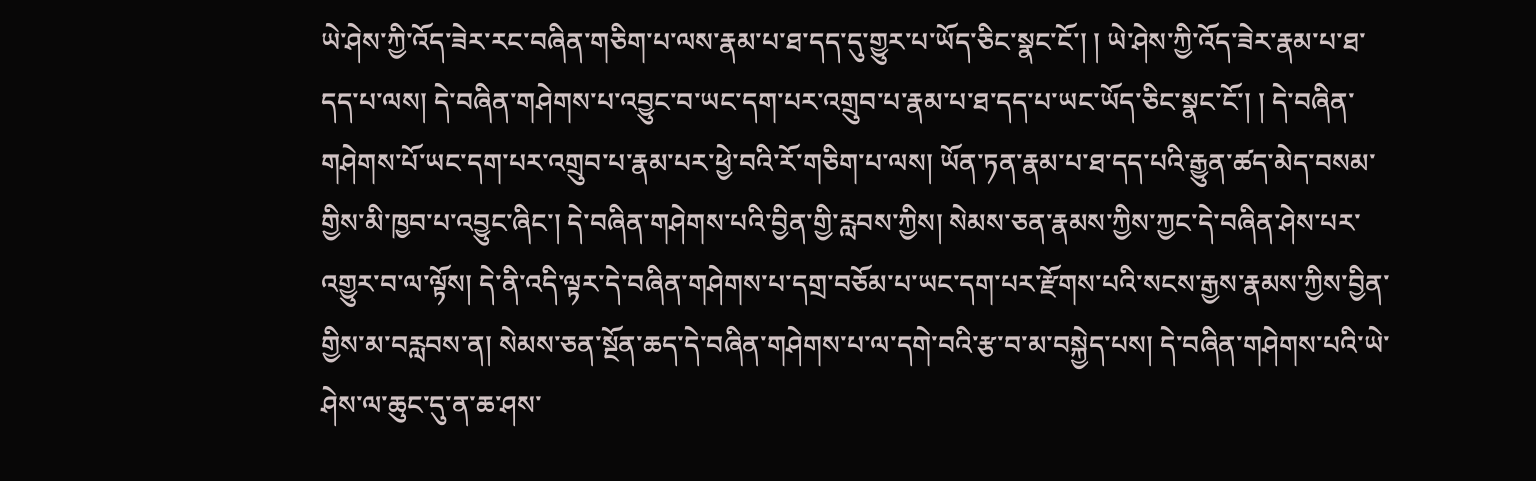ཡེ་ཤེས་ཀྱི་འོད་ཟེར་རང་བཞིན་གཅིག་པ་ལས་རྣམ་པ་ཐ་དད་དུ་གྱུར་པ་ཡོད་ཅིང་སྣང་ངོ་། ། ཡེ་ཤེས་ཀྱི་འོད་ཟེར་རྣམ་པ་ཐ་དད་པ་ལས། དེ་བཞིན་གཤེགས་པ་འབྱུང་བ་ཡང་དག་པར་འགྲུབ་པ་རྣམ་པ་ཐ་དད་པ་ཡང་ཡོད་ཅིང་སྣང་ངོ་། ། དེ་བཞིན་གཤེགས་པོ་ཡང་དག་པར་འགྲུབ་པ་རྣམ་པར་ཕྱེ་བའི་རོ་གཅིག་པ་ལས། ཡོན་ཏན་རྣམ་པ་ཐ་དད་པའི་རྒྱུན་ཚད་མེད་བསམ་གྱིས་མི་ཁྱབ་པ་འབྱུང་ཞིང་། དེ་བཞིན་གཤེགས་པའི་བྱིན་གྱི་རླབས་ཀྱིས། སེམས་ཅན་རྣམས་ཀྱིས་ཀྱང་དེ་བཞིན་ཤེས་པར་འགྱུར་བ་ལ་ལྟོས། དེ་ནི་འདི་ལྟར་དེ་བཞིན་གཤེགས་པ་དགྲ་བཅོམ་པ་ཡང་དག་པར་རྫོགས་པའི་སངས་རྒྱས་རྣམས་ཀྱིས་བྱིན་གྱིས་མ་བརླབས་ན། སེམས་ཅན་སྔོན་ཆད་དེ་བཞིན་གཤེགས་པ་ལ་དགེ་བའི་རྩ་བ་མ་བསྐྱེད་པས། དེ་བཞིན་གཤེགས་པའི་ཡེ་ཤེས་ལ་ཆུང་དུ་ན་ཆ་ཤས་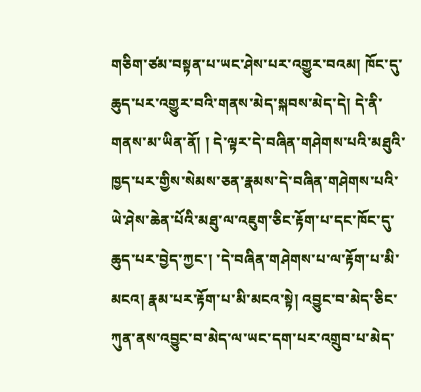གཅིག་ཙམ་བསྟན་པ་ཡང་ཤེས་པར་འགྱུར་བའམ། ཁོང་དུ་ཆུད་པར་འགྱུར་བའི་གནས་མེད་སྐབས་མེད་དེ། དེ་ནི་གནས་མ་ཡིན་ནོ། ། དེ་ལྟར་དེ་བཞིན་གཤེགས་པའི་མཐུའི་ཁྱད་པར་གྱིས་སེམས་ཅན་རྣམས་དེ་བཞིན་གཤེགས་པའི་ཡེ་ཤེས་ཆེན་པོའི་མཐུ་ལ་འཇུག་ཅིང་རྟོག་པ་དང་ཁོང་དུ་ཆུད་པར་བྱེད་ཀྱང་། ་དེ་བཞིན་གཤེགས་པ་ལ་རྟོག་པ་མི་མངའ། རྣམ་པར་རྟོག་པ་མི་མངའ་སྟེ། འབྱུང་བ་མེད་ཅིང་ཀུན་ནས་འབྱུང་བ་མེད་ལ་ཡང་དག་པར་འགྲུབ་པ་མེད་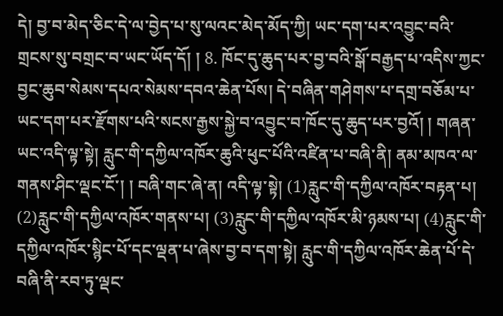དེ། བྱ་བ་མེད་ཅིང་དེ་ལ་བྱེད་པ་སུ་ལའང་མེད་མོད་ཀྱི། ཡང་དག་པར་འབྱུང་བའི་གྲངས་སུ་བགྲང་བ་ཡང་ཡོད་དོ། ། 8. ཁོང་དུ་ཆུད་པར་བྱ་བའི་སྒོ་བརྒྱད་པ་འདིས་ཀྱང་བྱང་ཆུབ་སེམས་དཔའ་སེམས་དབའ་ཆེན་པོས། དེ་བཞིན་གཤེགས་པ་དགྲ་བཅོམ་པ་ཡང་དག་པར་རྫོགས་པའི་སངས་རྒྱས་སྐྱེ་བ་འབྱུང་བ་ཁོང་དུ་ཆུད་པར་བྱའོ། ། གཞན་ཡང་འདི་ལྟ་སྟེ། རླུང་གི་དཀྱིལ་འཁོར་ཆུའི་ཕུང་པོའི་འཛིན་པ་བཞི་ནི། ནམ་མཁའ་ལ་གནས་ཤིང་ལྡང་ངོ་། ། བཞི་གང་ཞེ་ན། འདི་ལྟ་སྟེ། (1)རླུང་གི་དཀྱིལ་འཁོར་བརྟན་པ། (2)རླུང་གི་དཀྱིལ་འཁོར་གནས་པ། (3)རླུང་གི་དཀྱིལ་འཁོར་མི་ཉམས་པ། (4)རླུང་གི་དཀྱིལ་འཁོར་སྙིང་པོ་དང་ལྡན་པ་ཞེས་བྱ་བ་དག་སྟེ། རླུང་གི་དཀྱིལ་འཁོར་ཆེན་པོ་དེ་བཞི་ནི་རབ་ཏུ་ལྡང་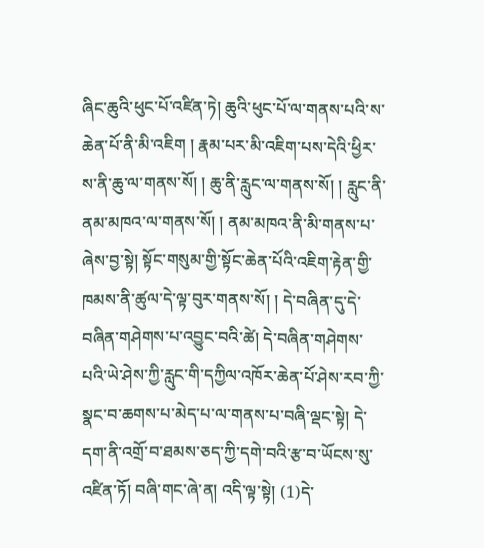ཞིང་ཆུའི་ཕུང་པོ་འཛིན་ཏེ། ཆུའི་ཕུང་པོ་ལ་གནས་པའི་ས་ཆེན་པོ་ནི་མི་འཇིག ། རྣམ་པར་མི་འཇིག་པས་དེའི་ཕྱིར་ས་ནི་ཆུ་ལ་གནས་སོ། ། ཆུ་ནི་རླུང་ལ་གནས་སོ། ། རླུང་ནི་ནམ་མཁའ་ལ་གནས་སོ། ། ནམ་མཁའ་ནི་མི་གནས་པ་ཞེས་བྱ་སྟེ། སྟོང་གསུམ་གྱི་སྟོང་ཆེན་པོའི་འཇིག་རྟེན་གྱི་ཁམས་ནི་ཚུལ་དེ་ལྟ་བུར་གནས་སོ། ། དེ་བཞིན་དུ་དེ་བཞིན་གཤེགས་པ་འབྱུང་བའི་ཚེ། དེ་བཞིན་གཤེགས་པའི་ཡེ་ཤེས་ཀྱི་རླུང་གི་དཀྱིལ་འཁོར་ཆེན་པོ་ཤེས་རབ་ཀྱི་སྣང་བ་ཆགས་པ་མེད་པ་ལ་གནས་པ་བཞི་ལྡང་སྟེ། དེ་དག་ནི་འགྲོ་བ་ཐམས་ཅད་ཀྱི་དགེ་བའི་རྩ་བ་ཡོངས་སུ་འཛིན་ཏོ། བཞི་གང་ཞེ་ན། འདི་ལྟ་སྟེ། (1)དེ་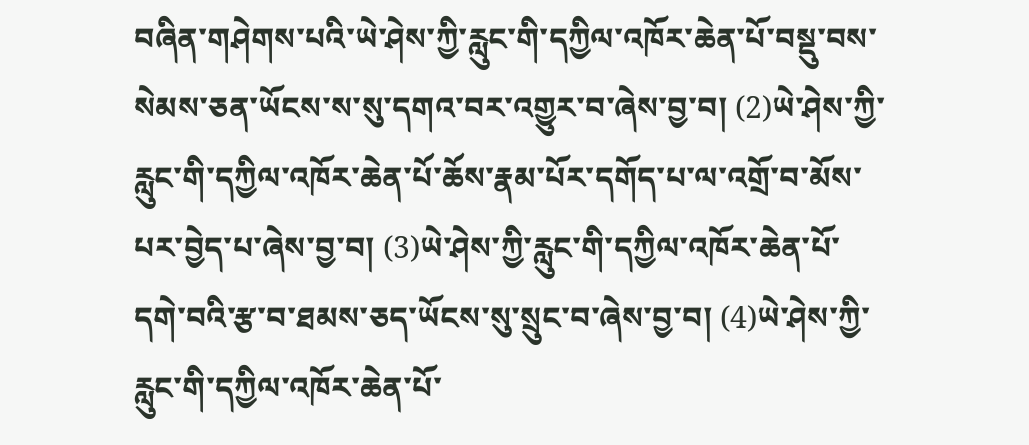བཞིན་གཤེགས་པའི་ཡེ་ཤེས་ཀྱི་རླུང་གི་དཀྱིལ་འཁོར་ཆེན་པོ་བསྡུ་བས་སེམས་ཅན་ཡོངས་ས་སུ་དགའ་བར་འགྱུར་བ་ཞེས་བྱ་བ། (2)ཡེ་ཤེས་ཀྱི་རླུང་གི་དཀྱིལ་འཁོར་ཆེན་པོ་ཆོས་རྣམ་པོར་དགོད་པ་ལ་འགྲོ་བ་མོས་པར་བྱེད་པ་ཞེས་བྱ་བ། (3)ཡེ་ཤེས་ཀྱི་རླུང་གི་དཀྱིལ་འཁོར་ཆེན་པོ་དགེ་བའི་རྩ་བ་ཐམས་ཅད་ཡོངས་སུ་སྲུང་བ་ཞེས་བྱ་བ། (4)ཡེ་ཤེས་ཀྱི་རླུང་གི་དཀྱིལ་འཁོར་ཆེན་པོ་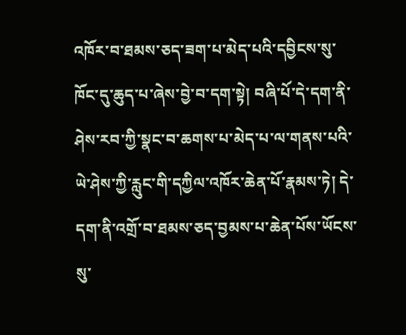འཁོར་བ་ཐམས་ཅད་ཟག་པ་མེད་པའི་དབྱིངས་སུ་ཁོང་དུ་ཆུད་པ་ཞེས་བྱེ་བ་དག་སྟེ། བཞི་པོ་དེ་དག་ནི་ཤེས་རབ་ཀྱི་སྣང་བ་ཆགས་པ་མེད་པ་ལ་གནས་པའི་ཡེ་ཤེས་ཀྱི་རླུང་གི་དཀྱིལ་འཁོར་ཆེན་པོ་རྣམས་ཏེ། དེ་དག་ནི་འགྲོ་བ་ཐམས་ཅད་བྱམས་པ་ཆེན་པོས་ཡོངས་སུ་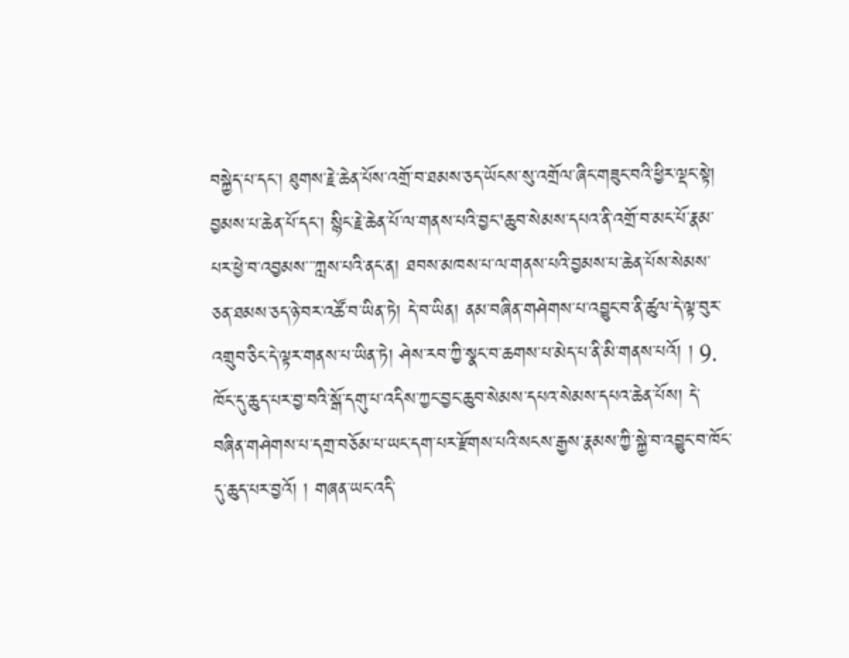བསྐྱེད་པ་དང་། ཐུགས་རྗེ་ཆེན་པོས་འགྲོ་བ་ཐམས་ཅད་ཡོངས་སུ་འགྲོལ་ཞིང་གཟུང་བའི་ཕྱིར་ལྡང་སྟེ། བྱམས་པ་ཆེན་པོ་དང་། སྙིང་རྗེ་ཆེན་པོ་ལ་གནས་པའི་བྱང་'ཆུབ་སེམས་དཔའ་ནི་འགྲོ་བ་མང་པོ་རྣམ་པར་ཕྱེ་བ་འབྱམས་་་ཀླས་པའི་ནང་ན། ཐབས་མཁས་པ་ལ་གནས་པའི་བྱམས་པ་ཆེན་པོས་སེམས་ཅན་ཐམས་ཅད་ཉེ་བར་འཚོ་བ་ཡིན་ཏེ། དེ་བ་ཡིན། ནམ་བཞིན་གཤེགས་པ་འབྱུང་བ་ནི་ཚུལ་དེ་ལྟ་བུར་འགྲུབ་ཅིང་དེ་ལྟར་གནས་པ་ཡིན་ཏེ། ཤེས་རབ་ཀྱི་སྣང་བ་ཆགས་པ་མེད་པ་ནི་མི་གནས་པའོ། ། 9. ཁོང་དུ་ཆུད་པར་བྱ་བའི་སྒོ་དགུ་པ་འདིས་ཀྱང་བྱང་ཆུབ་སེམས་དཔའ་སེམས་དཔའ་ཆེན་པོས། དེ་བཞིན་གཤེགས་པ་དགྲ་བཅོམ་པ་ཡང་དག་པར་རྫོགས་པའི་སངས་རྒྱས་རྣམས་ཀྱི་སྐྱེ་བ་འབྱུང་བ་ཁོང་དུ་ཆུད་པར་བྱའོ། ། གཞན་ཡང་འདི་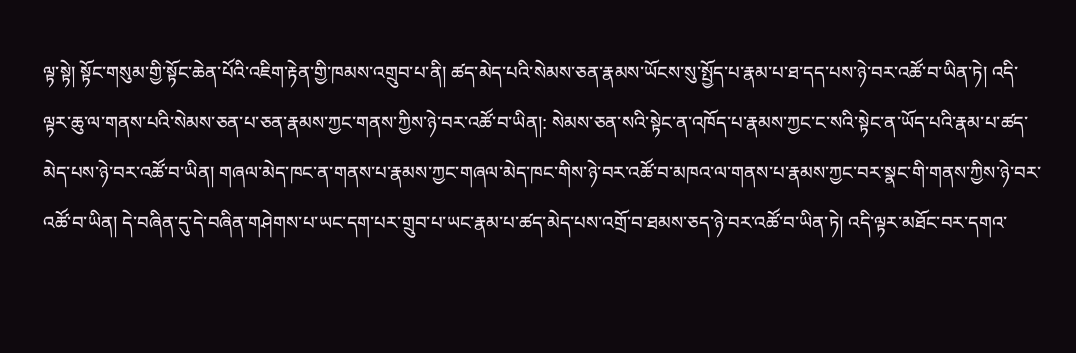ལྟ་སྟེ། སྟོང་གསུམ་གྱི་སྟོང་ཆེན་པོའི་འཇིག་རྟེན་གྱི་ཁམས་འགྲུབ་པ་ནི། ཚད་མེད་པའི་སེམས་ཅན་རྣམས་ཡོངས་སུ་སྤྱོད་པ་རྣམ་པ་ཐ་དད་པས་ཉེ་བར་འཚོ་བ་ཡིན་ཏེ། འདི་ལྟར་ཆུ་ལ་གནས་པའི་སེམས་ཅན་པ་ཅན་རྣམས་ཀྱང་གནས་ཀྱིས་ཉེ་བར་འཚོ་བ་ཡིན།: སེམས་ཅན་སའི་སྟེང་ན་འཁོད་པ་རྣམས་ཀྱང་ང་སའི་སྟེང་ན་ཡོད་པའི་རྣམ་པ་ཚད་མེད་པས་ཉེ་བར་འཚོ་བ་ཡིན། གཞལ་མེད་ཁང་ན་གནས་པ་རྣམས་ཀྱང་གཞལ་མེད་ཁང་གིས་ཉེ་བར་འཚོ་བ་མཁའ་ལ་གནས་པ་རྣམས་ཀྱང་བར་སྣང་གི་གནས་ཀྱིས་ཉེ་བར་འཚོ་བ་ཡིན། དེ་བཞིན་དུ་དེ་བཞིན་གཤེགས་པ་ཡང་དག་པར་གྲུབ་པ་ཡང་རྣམ་པ་ཚད་མེད་པས་འགྲོ་བ་ཐམས་ཅད་ཉེ་བར་འཚོ་བ་ཡིན་ཏེ། འདི་ལྟར་མཐོང་བར་དགའ་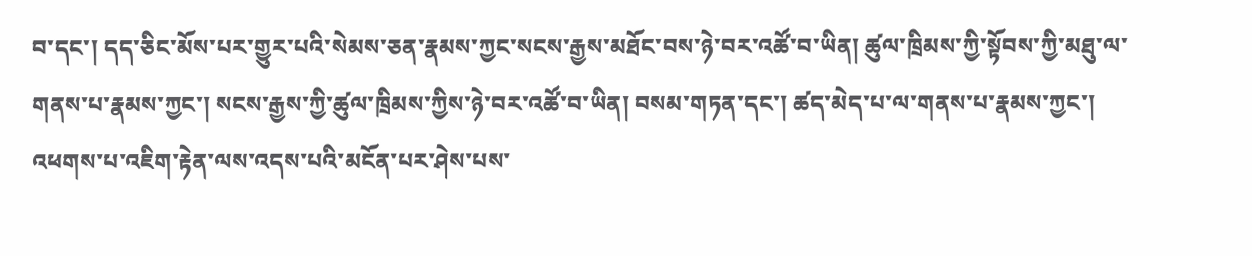བ་དང་། དད་ཅིང་མོས་པར་གྱུར་པའི་སེམས་ཅན་རྣམས་ཀྱང་སངས་རྒྱས་མཐོང་བས་ཉེ་བར་འཚོ་བ་ཡིན། ཚུལ་ཁྲིམས་ཀྱི་སྟོབས་ཀྱི་མཐུ་ལ་གནས་པ་རྣམས་ཀྱང་། སངས་རྒྱས་ཀྱི་ཚུལ་ཁྲིམས་ཀྱིས་ཉེ་བར་འཚོ་བ་ཡིན། བསམ་གཏན་དང་། ཚད་མེད་པ་ལ་གནས་པ་རྣམས་ཀྱང་། འཕགས་པ་འཇིག་རྟེན་ལས་འདས་པའི་མངོན་པར་ཤེས་པས་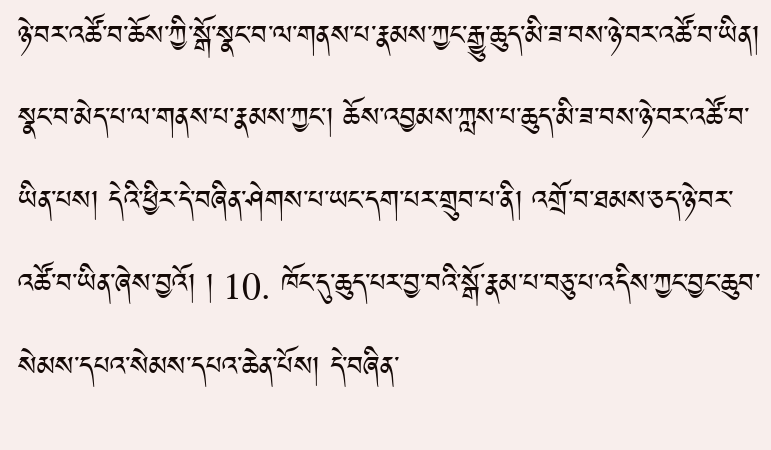ཉེ་བར་འཚོ་བ་ཆོས་ཀྱི་སྒོ་སྣང་བ་ལ་གནས་པ་རྣམས་ཀྱང་རྒྱུ་ཆུད་མི་ཟ་བས་ཉེ་བར་འཚོ་བ་ཡིན། སྣང་བ་མེད་པ་ལ་གནས་པ་རྣམས་ཀྱང་། ཆོས་འབྱམས་ཀླས་པ་ཆུད་མི་ཟ་བས་ཉེ་བར་འཚོ་བ་ཡིན་པས། དེའི་ཕྱིར་དེ་བཞིན་ཤེགས་པ་ཡང་དག་པར་གྲུབ་པ་ནི། འགྲོ་བ་ཐམས་ཅད་ཉེ་བར་འཚོ་བ་ཡིན་ཞེས་བྱའོ། ། 10. ཁོང་དུ་ཆུད་པར་བྱ་བའི་སྒོ་རྣམ་པ་བཅུ་པ་འདིས་ཀྱང་བྱང་ཆུབ་སེམས་དཔའ་སེམས་དཔའ་ཆེན་པོས། དེ་བཞིན་